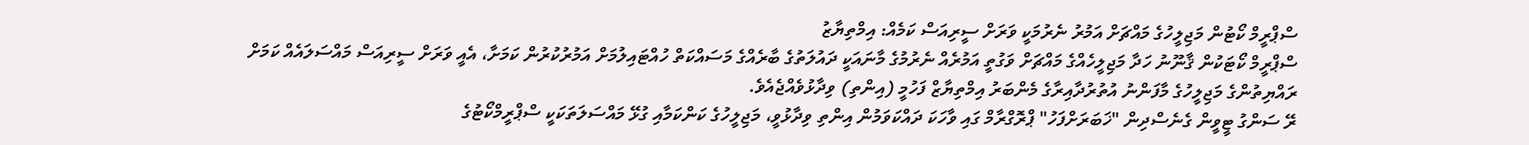ސްޕްރީމް ކޯޓުން މަޖިލީހުގެ މައްޗަށް އަމުރު ނެރުމަކީ ވަރަށް ސީރިއަސް ކަމެއް: އިމްތިޔާޒު
ސްޕްރީމް ކޯޓަކުން ޤާނޫނު ހަދާ މަޖިލީހެއްގެ މައްޗަށް ވަގުތީ އަމުރެއް ނެރުމުގެ މާނައަކީ ދައުލަތުގެ ބާރެއްގެ މަސައްކަތް ހުއްޓައިލުމަށް އަމުރުކުރުން ކަމަށާ، އެއީ ވަރަށް ސީރިއަސް މައްސަލައެއް ކަމަށް ރައްޔިތުންގެ މަޖިލީހުގެ މާފަންނު އުތުރުދާއިރާގެ މެންބަރު އިމްތިޔާޒް ފަހުމީ (އިންތި) ވިދާޅުވެއްޖެއެވެ.
ރޭ ސަންގު ޓީވީން ގެނެސްދިން "ޚަބަރަށްފަހު" ޕްރޮގްރާމް ގައި ވާހަކަ ދައްކަވަމުން އިންތި ވިދާޅުވީ، މަޖިލީހުގެ ކަންކަމާއި ގުޅޭ މައްސަލަތަކަކީ ސްޕްރީމްކޯޓުގެ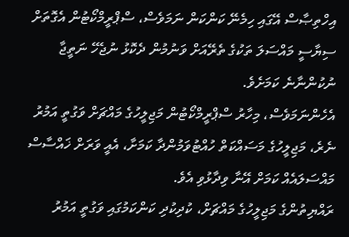އިހްތިޞާސް އޭގައި ހިމެނޭ ކަންކަން ނަމަވެސް، ސްޕްރީމްކޯޓުން އެގޮތަށް ސިޔާސީ މައްސަލަ ތަކުގެ ތެރޭއަށް ވަނުމުން ދެކޮޅު ނުޖެހޭ ނަތީޖާ ނުކުންނާނެ ކަމަށެވެ.
އެހެންނަމަވެސް، މިހާރު ސްޕްރީމްކޯޓުން މަޖިލީހުގެ މައްޗަށް ވަގުތީ އަމުރު ނެރެ، މަޖިލީހުގެ މަސައްކަތް ހުއްޓުވަމުންދާ ކަމަށާ، އެއީ ވަރަށް ޚައްސާސް މައްސަލައެއް ކަމަށް އޭނާ ވިދާޅުވި އެވެ.
ރައްޔިތުންގެ މަޖިލީހުގެ މައްޗަށް، ކުދިކުދި ކަންކަމުގައި ވަގުތީ އަމުރު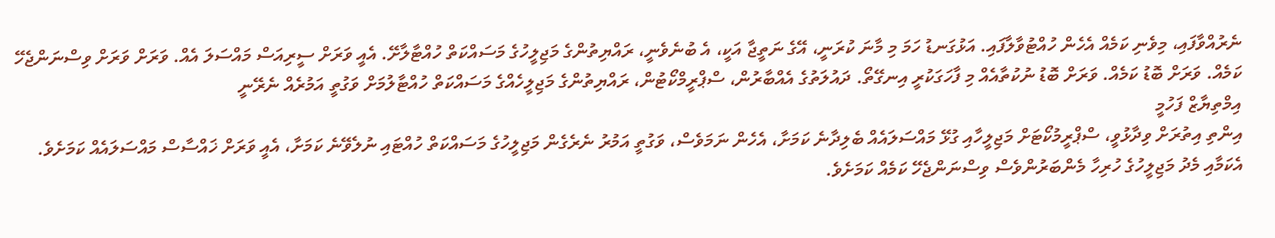ނެރުއްވާފައި، މިވެނި ކަމެއް އެހެން ހުއްޓުވާލާފައި. އަޅުގަނޑު ހަމަ މި މާނަ ކުރަނީ، އޭގެ ނަތީޖާ އަކީ، އެ ބުނެވެނީ، ރައްޔިތުންގެ މަޖިލީހުގެ މަސައްކަތް ހުއްޓާލާށޭ. އެއީ ވަރަށް ސީރިއަސް މައްސަލަ އެއް. ވަރަށް ވަރަށް ވިސްނަންޖެހޭ ކަމެއް. ވަރަށް ބޮޑު ކަމެއް. ވަރަށް ބޮޑު ނުކުތާއެއް މި ފާހަގަކުރީ އިނގޭތޯ. ދައުލަތުގެ އެއްބާރުން، ސްޕްރީމްކޯޓުން، ރައްޔިތުންގެ މަޖިލީހެއްގެ މަސައްކަތް ހުއްޓާލުމަށް ވަގުތީ އަމުރެއް ނެރޭނީ
އިމްތިޔާޒް ފަހުމީ
އިންތި އިތުރަށް ވިދާޅުވީ، ސްޕްރީމުކޯޓަށް މަޖިލީހާއި ގުޅޭ މައްސަލައެއް ބެލިދާނެ ކަމަށާ، އެހެން ނަމަވެސް، ވަގުތީ އަމުރު ނެރެގެން މަޖިލީހުގެ މަސައްކަތް ހުއްޓައި ނުލެވޭނެ ކަމަށާ، އެއީ ވަރަށް ޚައްސާސް މައްސަލައެއް ކަމަށެވެ. އެކަމާއި މެދު މަޖިލީހުގެ ހުރިހާ މެންބަރުންވެސް ވިސްނަންޖެހޭ ކަމެއް ކަމަށެވެ.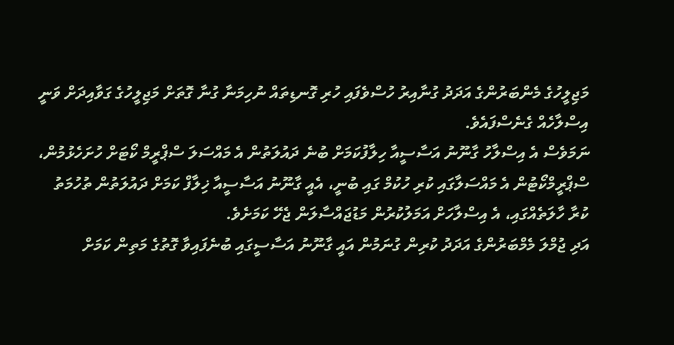މަޖިލީހުގެ މެންބަރުންގެ އަދަދު ގުނާއިރު ހުސްވެފައި ހުރި ގޮނޑިތައް ނުހިމަނާ ގުނާ ގޮތަށް މަޖިލީހުގެ ގަވާއިދަށް ވަނީ އިސްލާހެއް ގެނެސްފައެވެ.
ނަމަވެސް އެ އިސްލާހު ގާނޫނު އަސާސީއާ ހިލާފުކަމަށް ބުނެ ދައުލަތުން އެ މައްސަލަ ސްޕްރީމް ކޯޓަށް ހުށަހެޅުމުން، ސްޕްރީމްކޯޓުން އެ މައްސަލާގައި ކުރި ހުކުމް ގައި ބުނީ، އެއީ ގާނޫނު އަސާސީއާ ޚިލާފް ކަމަށް ދައުލަތުން ތުހުމަތު ކުރާ ހާލަތެއްގައި، އެ އިސްލާހަށް އަމަލުކުރުން މަޑުޖައްސާލަން ޖެހޭ ކަމަށެވެ.
އަދި ޖުމްލަ މެމްބަރުންގެ އަދަދު ކުރިން ގުނަމުން އައީ ގާނޫނު އަސާސީގައި ބުނެފައިވާ ގޮތުގެ މަތިން ކަމަށް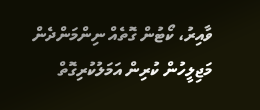ވާއިރު، ކޯޓުން ގޮތެއް ނިންމަންދެން މަޖިލީހުން ކުރިން އަމަލުކުރިގޮތް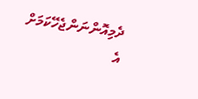ދެމިއޮންނަންޖެހޭކަމަށް އެ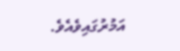އަމުރުގައިވެއެވެ.